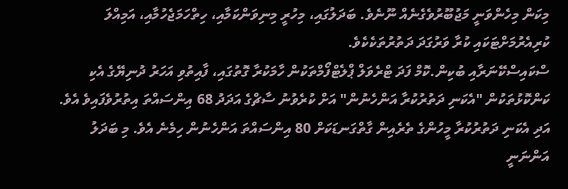މިކަން މިހެންވަނީ މަޖުބޫރުވެގެނެއް ނޫނެވެ. ބަދަލުގައި، މިހުރީ މިނިވަންކަމާއި، ހިތްހަމަޖެހުމާއި، އަމިއްލަ ކުރިއެރުމަށްޓަކައި ކުރާ ވަރުގަދަ ދަތުރުތަކެކެވެ.
ސްކައިސްކޭނަރާއި ބުކިން.ކޮމް ފަދަ ޓްރެވަލް ޕްލެޓްފޯމްތަކުން ހާމަކުރާ ގޮތުގައި، ފާއިތުވި އަހަރު ދުނިޔޭގެ އެކި ކަންކޮޅުތަކުން "އެކަނި ދަތުރުކުރާ އަންހެނުން" އަށް ކުރެވުނު ސާޗްގެ އަދަދު 68 އިންސައްތަ އިތުރުވެފައިވެ އެވެ. އަދި އެކަނި ދަތުރުކުރާ މީހުންގެ ތެރެއިން ގާތްގަނޑަކަށް 80 އިންސައްތަ އަންހެނުން ހިމެނެ އެވެ. މި ބަދަލު އަންނަނީ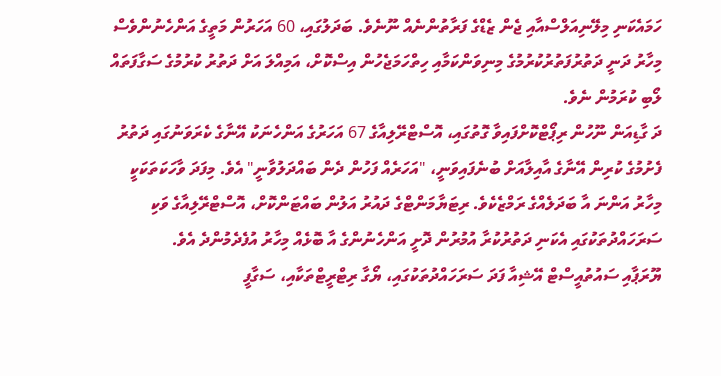ހަމައެކަނި މިލޭނިއަލްސްއާއި ޖެން ޒެޑްގެ ފަރާތުންނެއް ނޫނެވެ. ބަދަލުގައި، 60 އަހަރުން މަތީގެ އަންހެނުންވެސް މިހާރު ދަނީ ދަތުރުފަތުރުކުރުމުގެ މިނިވަންކަމާއި ހިތްހަމަޖެހުން އިސްކޮށް، އަމިއްލަ އަށް ދަތުރު ކުރުމުގެ ސަގާފަތައް ލޯބި ކުރަމުން ނެވެ.
ދަ ގާޑިއަން ނޫހުން ރިޕޯޓްކޮށްފައިވާ ގޮތުގައި، އޮސްޓްރޭލިއާގެ 67 އަހަރުގެ އަންހެނަކު އޭނާގެ ކެރަވަނުގައި ދަތުރު ފެށުމުގެ ކުރިން އޭނާގެ އާއިލާއަށް ބުނެފައިވަނީ، "އަހަރެއް ފަހުން ދެން ބައްދަލުވާނީ" އެވެ. މިފަދަ ވާހަކަތަކަކީ މިހާރު އަންނަ އާ ބަދަލެއްގެ ރަމްޒެކެވެ. ރިޓަޔާމަންޓްގެ ދައުރު އަލުން ބައްޓަންކޮށް، އޮސްޓްރޭލިއާގެ ވަކި ސަރަހައްދުތަކުގައި އެކަނި ދަތުރުކުރާ އުމުރުން ދޮށީ އަންހެނުންގެ އާ ބޮޅެއް މިހާރު އުފެދެމުންދެ އެވެ.
ޔޫރަޕާއި ސައުތުއީސްޓް އޭޝިއާ ފަދަ ސަރަހައްދުތަކުގައި، ޔޯގާ ރިޓްރީޓްތަކާއި، ސަގާފީ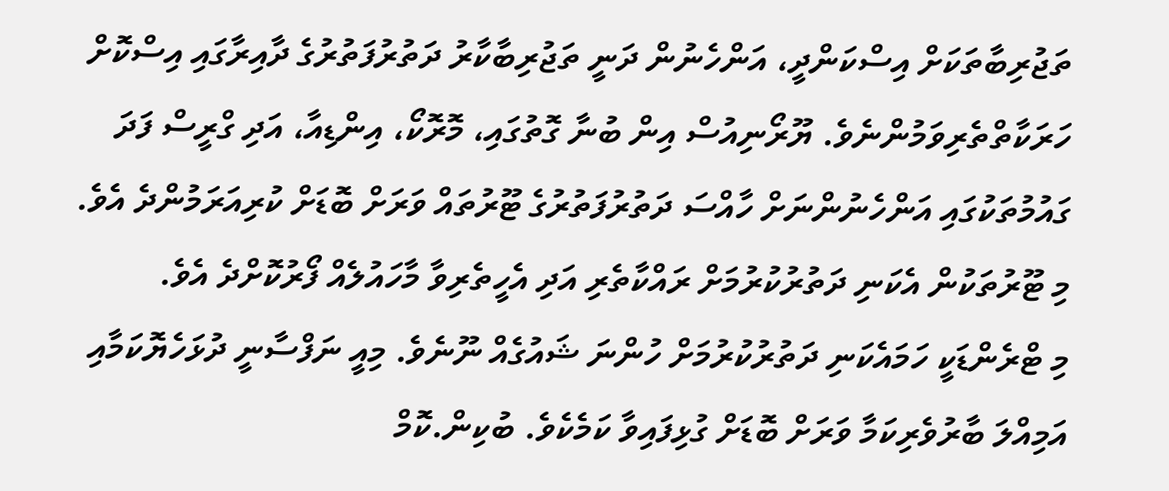ތަޖުރިބާތަކަށް އިސްކަންދީ، އަންހެނުން ދަނީ ތަޖުރިބާކާރު ދަތުރުފަތުރުގެ ދާއިރާގައި އިސްކޮށް ހަރަކާތްތެރިވަމުންނެވެ. ޔޫރޯނިއުސް އިން ބުނާ ގޮތުގައި، މޮރޮކޯ، އިންޑިއާ، އަދި ގްރީސް ފަދަ ގައުމުތަކުގައި އަންހެނުންނަށް ހާއްސަ ދަތުރުފަތުރުގެ ޓޫރުތައް ވަރަށް ބޮޑަށް ކުރިއަރަމުންދެ އެވެ. މި ޓޫރުތަކުން އެކަނި ދަތުރުކުރުމަށް ރައްކާތެރި އަދި އެހީތެރިވާ މާހައުލެއް ފޯރުކޮށްދެ އެވެ.
މި ޓްރެންޑަކީ ހަމައެކަނި ދަތުރުކުރުމަށް ހުންނަ ޝައުގެއް ނޫނެވެ. މިއީ ނަފްސާނީ ދުޅަހެޔޮކަމާއި އަމިއްލަ ބާރުވެރިކަމާ ވަރަށް ބޮޑަށް ގުޅިފައިވާ ކަމެކެވެ. ބުކިން.ކޮމް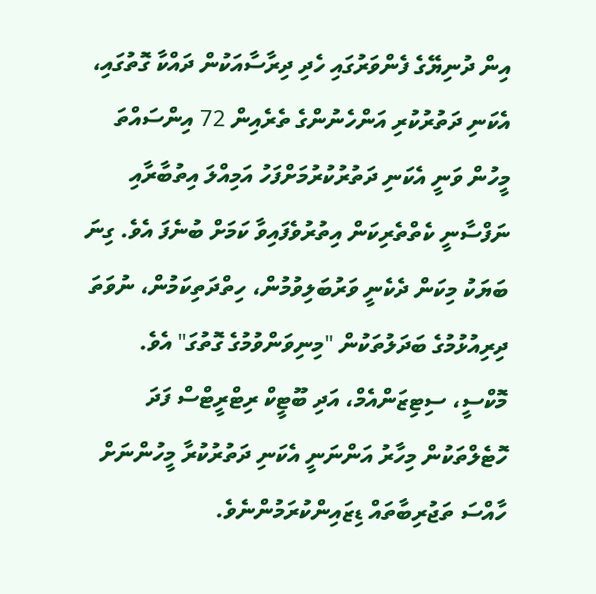އިން ދުނިޔޭގެ ފެންވަރުގައި ހެދި ދިރާސާއަކުން ދައްކާ ގޮތުގައި، އެކަނި ދަތުރުކުރި އަންހެނުންގެ ތެރެއިން 72 އިންސައްތަ މީހުން ވަނީ އެކަނި ދަތުރުކުރުމަށްފަހު އަމިއްލަ އިތުބާރާއި ނަފްސާނީ ކެތްތެރިކަން އިތުރުވެފައިވާ ކަމަށް ބުނެފަ އެވެ. ގިނަ ބަޔަކު މިކަން ދެކެނީ ވަރުބަލިވުމުން، ހިތްދަތިކަމުން، ނުވަތަ ދިރިއުޅުމުގެ ބަދަލުތަކުން "މިނިވަންވުމުގެ ގޮތުގަ" އެވެ.
މޮކްސީ، ސިޓިޒަންއެމް، އަދި ބޫޓީކް ރިޓްރީޓްސް ފަދަ ހޮޓެލްތަކުން މިހާރު އަންނަނީ އެކަނި ދަތުރުކުރާ މީހުންނަށް ހާއްސަ ތަޖުރިބާތައް ޑިޒައިންކުރަމުންނެވެ.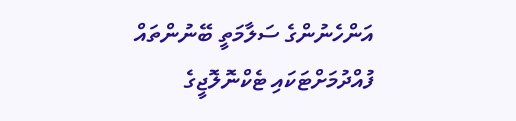އަންހެނުންގެ ސަލާމަތީ ބޭނުންތައް ފުއްދުމަށްޓަކައި ޓެކްނޮލޮޖީގެ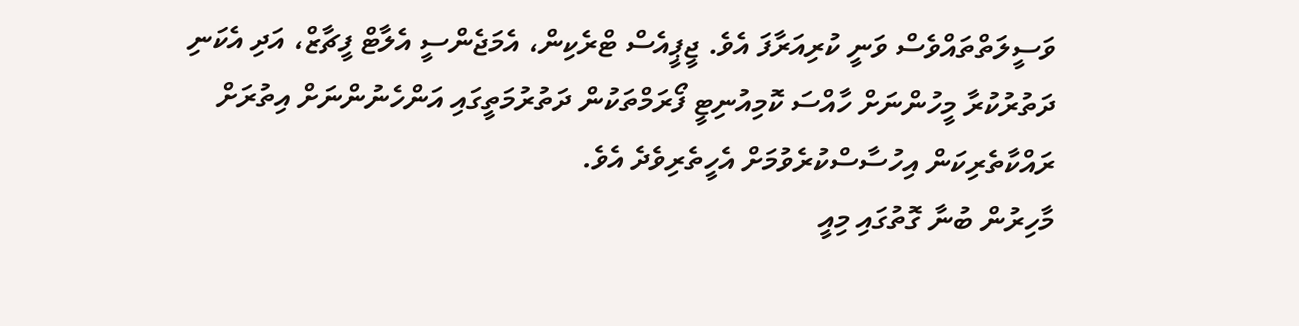ވަސީލަތްތައްވެސް ވަނީ ކުރިއަރާފަ އެވެ. ޖީޕީއެސް ޓްރެކިން، އެމަޖެންސީ އެލާޓް ފީޗާޒް، އަދި އެކަނި ދަތުރުކުރާ މީހުންނަށް ހާއްސަ ކޮމިއުނިޓީ ފޯރަމްތަކުން ދަތުރުމަތީގައި އަންހެނުންނަށް އިތުރަށް ރައްކާތެރިކަން އިހުސާސްކުރެވުމަށް އެހީތެރިވެދެ އެވެ.
މާހިރުން ބުނާ ގޮތުގައި މިއީ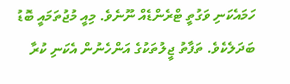ހަމައެކަނި ވަގުތީ ޓްރެންޑެއް ނޫނެވެ. މިއީ މުޖުތަމައީ ބޮޑު ބަދަލެކެވެ. ތަފާތު ޖީލުތަކުގެ އަންހެނުން އެކަނި ކުރާ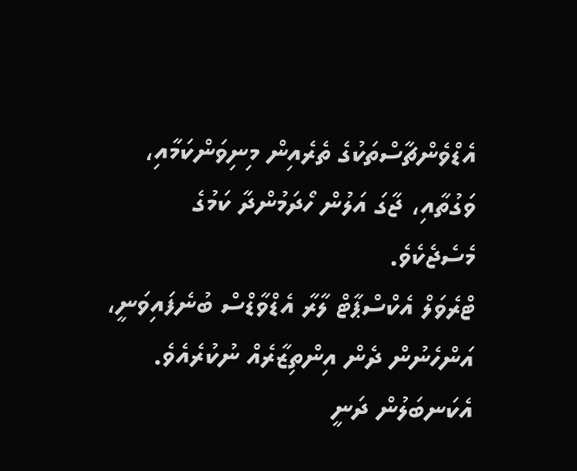އެޑްވެންޗާސްތަކުގެ ތެރެއިން މިނިވަންކަމާއި، ވަގުތާއި، ޖާގަ އަލުން ހޯދަމުންދާ ކަމުގެ މެސެޖެކެވެ.
ޓްރެވަލް އެކްސްޕާޓް ލާރާ އެޑްވާޑްސް ބުނެފައިވަނީ، އަންހެނުން ދެން އިންތިޒާރެއް ނުކުރެއެވެ. އެކަނބަލުން ދަނީ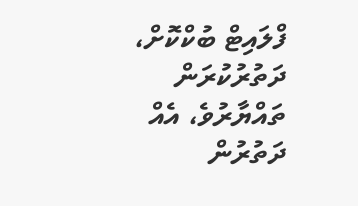ފްލައިޓް ބުކްކޮށް، ދަތުރުކުރަން ތައްޔާރުވެ، އެއް ދަތުރުން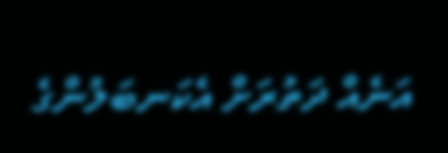އަނެއް ދަތުރަށް އެކަނބަލުންގެ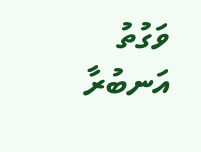ވަގުތު އަނބުރާ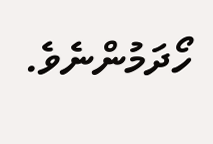ހޯދަމުންނެވެ.